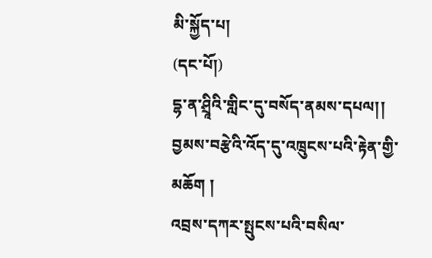མི་སྐྱོད་པ།
(དང་པོ།)
དྷ་ན་ཤྲཱིའི་གླིང་དུ་བསོད་ནམས་དཔལ།།
བྱམས་བརྩེའི་འོད་དུ་འཁྲུངས་པའི་རྟེན་གྱི་མཆོག །
འབྲས་དཀར་སྤུངས་པའི་བསིལ་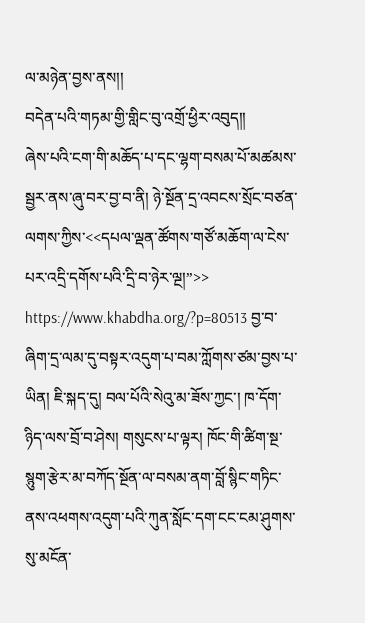ལ་མཉེན་བྱས་ནས།།
བདེན་པའི་གཏམ་གྱི་གླིང་བུ་འགྲོ་ཕྱིར་འབུད།།
ཞེས་པའི་ངག་གི་མཆོད་པ་དང་ལྷག་བསམ་པོ་མཚམས་སྦྱར་ནས་ཞུ་བར་བྱ་བ་ནི། ཉེ་སྔོན་དྲ་འབངས་སྲོང་བཙན་ལགས་ཀྱིས་<<དཔལ་ལྡན་ཚོགས་གཙོ་མཆོག་ལ་ངེས་པར་འདྲི་དགོས་པའི་དྲི་བ་ཉེར་ལྔ།”>> https://www.khabdha.org/?p=80513 བྱ་བ་ཞིག་དྲ་ལམ་དུ་བསྟར་འདུག་པ་བམ་ཀློགས་ཙམ་བྱས་པ་ཡིན། ཇི་སྐད་དུ། བལ་པོའི་སེའུ་མ་ཟོས་ཀྱང་། ཁ་དོག་ཉིད་ལས་བྲོ་བ་ཤེས། གསུངས་པ་ལྟར། ཁོང་གི་ཚིག་སྔ་སྙུག་རྩེར་མ་བཀོད་སྔོན་ལ་བསམ་ནག་བློ་སྙིང་གཏིང་ནས་འཕགས་འདུག་པའི་ཀུན་སློང་དག་ངང་ངམ་ཤུགས་སུ་མངོན་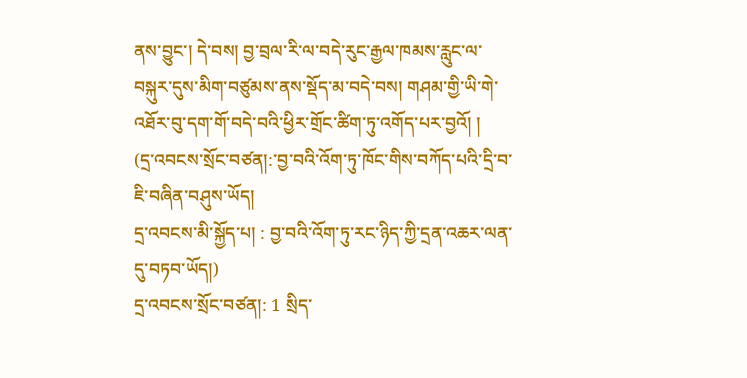ནས་བྱུང་། དེ་བས། བྱ་བྲལ་རི་ལ་བདེ་རུང་རྒྱལ་ཁམས་རླུང་ལ་བསྐུར་དུས་མིག་བཙུམས་ནས་སྡོད་མ་བདེ་བས། གཤམ་གྱི་ཡི་གེ་འཐོར་བུ་དག་གོ་བདེ་བའི་ཕྱིར་གྲོང་ཚིག་ཏུ་འགོད་པར་བྱའོ། །
(དྲ་འབངས་སྲོང་བཙན།:་བྱ་བའི་འོག་ཏུ་ཁོང་གིས་བཀོད་པའི་དྲི་བ་ཇི་བཞིན་བཤུས་ཡོད།
དྲ་འབངས་མི་སྐྱོད་པ། : བྱ་བའི་འོག་ཏུ་རང་ཉིད་ཀྱི་དྲན་འཆར་ལན་དུ་བཏབ་ཡོད།)
དྲ་འབངས་སྲོང་བཙན།: 1 སྲིད་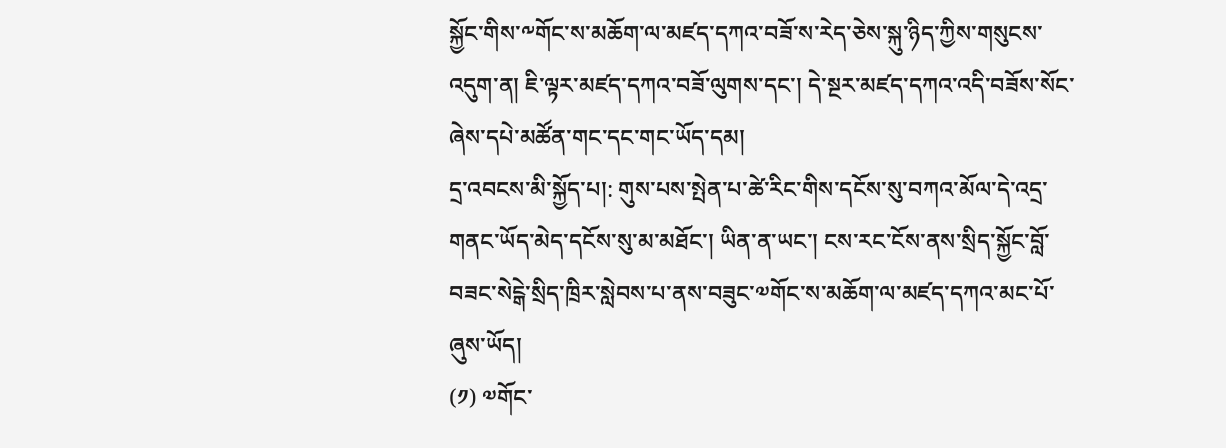སྐྱོང་གིས་༸གོང་ས་མཆོག་ལ་མཛད་དཀའ་བཟོ་ས་རེད་ཅེས་སྐུ་ཉིད་ཀྱིས་གསུངས་འདུག་ན། ཇི་ལྟར་མཛད་དཀའ་བཟོ་ལུགས་དང་། དེ་སྔར་མཛད་དཀའ་འདི་བཟོས་སོང་ཞེས་དཔེ་མཚོན་གང་དང་གང་ཡོད་དམ།
དྲ་འབངས་མི་སྐྱོད་པ།: གུས་པས་སྤེན་པ་ཚེ་རིང་གིས་དངོས་སུ་བཀའ་མོལ་དེ་འདྲ་གནང་ཡོད་མེད་དངོས་སུ་མ་མཐོང་། ཡིན་ན་ཡང་། ངས་རང་ངོས་ནས་སྲིད་སྐྱོང་བློ་བཟང་སེངྒེ་སྲིད་ཁྲིར་སླེབས་པ་ནས་བཟུང་༧གོང་ས་མཆོག་ལ་མཛད་དཀའ་མང་པོ་ཞུས་ཡོད།
(༡) ༧གོང་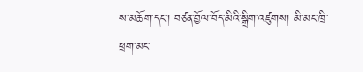ས་མཆོག་དང་། བཙན་བྱོལ་བོད་མིའི་སྒྲིག་འཛུགས། མི་མང་ཁྲི་ཕྲག་མང་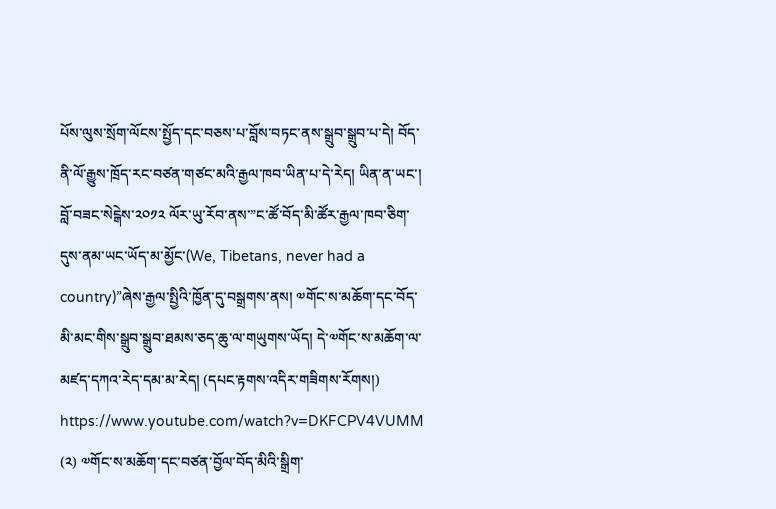པོས་ལུས་སྲོག་ལོངས་སྤྱོད་དང་བཅས་པ་བློས་བཏང་ནས་སྒྲུབ་སྒྲུབ་པ་དེ། བོད་ནི་ལོ་རྒྱུས་ཁྲོད་རང་བཙན་གཙང་མའི་རྒྱལ་ཁབ་ཡིན་པ་དེ་རེད། ཡིན་ན་ཡང་། བློ་བཟང་སེངྒེས་༢༠༡༢ ལོར་ཡུ་རོབ་ནས་”ང་ཚོ་བོད་མི་ཚོར་རྒྱལ་ཁབ་ཅིག་དུས་ནམ་ཡང་ཡོད་མ་མྱོང་(We, Tibetans, never had a country)”ཞེས་རྒྱལ་སྤྱིའི་ཁྱོན་དུ་བསྒྲགས་ནས། ༧གོང་ས་མཆོག་དང་བོད་མི་མང་གིས་སྒྲུབ་སྒྲུབ་ཐམས་ཅད་ཆུ་ལ་གཡུགས་ཡོད། དེ་༧གོང་ས་མཆོག་ལ་མཛད་དཀའ་རེད་དམ་མ་རེད། (དཔང་རྟགས་འདིར་གཟིགས་རོགས།) https://www.youtube.com/watch?v=DKFCPV4VUMM
(༢) ༧གོང་ས་མཆོག་དང་བཙན་བྱོལ་བོད་མིའི་སྒྲིག་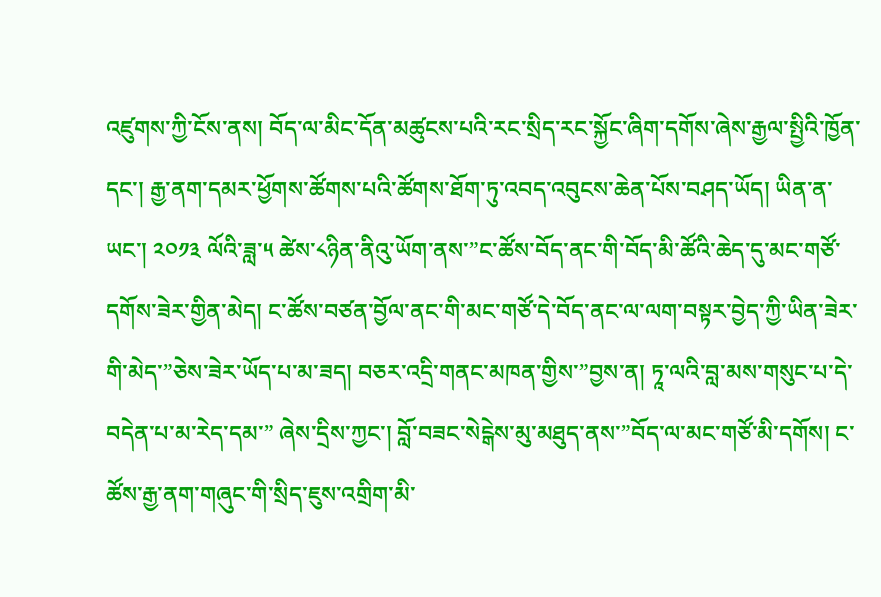འཛུགས་ཀྱི་ངོས་ནས། བོད་ལ་མིང་དོན་མཚུངས་པའི་རང་སྲིད་རང་སྐྱོང་ཞིག་དགོས་ཞེས་རྒྱལ་སྤྱིའི་ཁྱོན་དང་། རྒྱ་ནག་དམར་ཕྱོགས་ཚོགས་པའི་ཚོགས་ཐོག་ཏུ་འབད་འབུངས་ཆེན་པོས་བཤད་ཡོད། ཡིན་ན་ཡང་། ༢༠༡༣ ལོའི་ཟླ་༥ ཚེས་༨ཉིན་ནིའུ་ཡོག་ནས་”ང་ཚོས་བོད་ནང་གི་བོད་མི་ཚོའི་ཆེད་དུ་མང་གཙོ་དགོས་ཟེར་གྱིན་མེད། ང་ཚོས་བཙན་བྱོལ་ནང་གི་མང་གཙོ་དེ་བོད་ནང་ལ་ལག་བསྟར་བྱེད་ཀྱི་ཡིན་ཟེར་གི་མེད་”ཅེས་ཟེར་ཡོད་པ་མ་ཟད། བཅར་འདྲི་གནང་མཁན་གྱིས་”བྱས་ན། ཏཱ་ལའི་བླ་མས་གསུང་པ་དེ་བདེན་པ་མ་རེད་དམ་” ཞེས་དྲིས་ཀྱང་། བློ་བཟང་སེངྒེས་མུ་མཐུད་ནས་”བོད་ལ་མང་གཙོ་མི་དགོས། ང་ཚོས་རྒྱ་ནག་གཞུང་གི་སྲིད་ཇུས་འགྲིག་མི་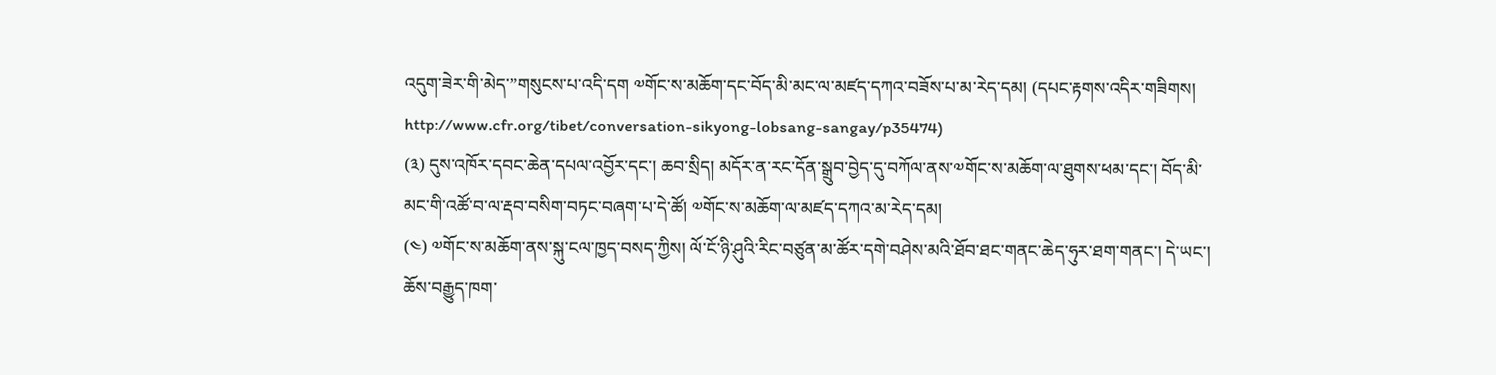འདུག་ཟེར་གི་མེད་”གསུངས་པ་འདི་དག ༧གོང་ས་མཆོག་དང་བོད་མི་མང་ལ་མཛད་དཀའ་བཟོས་པ་མ་རེད་དམ། (དཔང་རྟགས་འདིར་གཟིགས། http://www.cfr.org/tibet/conversation-sikyong-lobsang-sangay/p35474)
(༣) དུས་འཁོར་དབང་ཆེན་དཔལ་འབྱོར་དང་། ཆབ་སྲིད། མདོར་ན་རང་དོན་སྒྲུབ་བྱེད་དུ་བཀོལ་ནས་༧གོང་ས་མཆོག་ལ་ཐུགས་ཕམ་དང་། བོད་མི་མང་གི་འཚོ་བ་ལ་རྡབ་བསིག་བཏང་བཞག་པ་དེ་ཚོ། ༧གོང་ས་མཆོག་ལ་མཛད་དཀའ་མ་རེད་དམ།
(༤) ༧གོང་ས་མཆོག་ནས་སྐུ་ངལ་ཁྱད་བསད་ཀྱིས། ལོ་ངོ་ཉི་ཤུའི་རིང་བཙུན་མ་ཚོར་དགེ་བཤེས་མའི་ཐོབ་ཐང་གནང་ཆེད་ཧུར་ཐག་གནང་། དེ་ཡང་། ཆོས་བརྒྱུད་ཁག་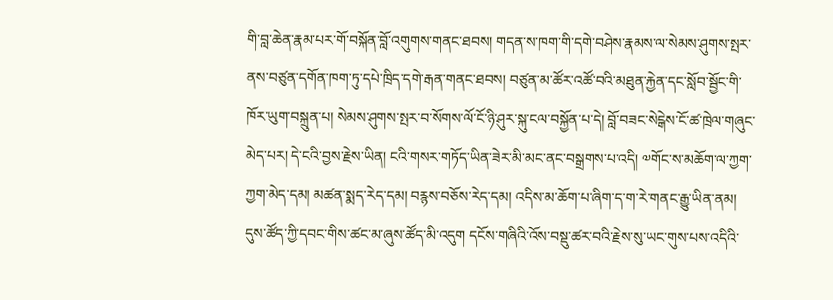གི་བླ་ཆེན་རྣམ་པར་གོ་བསྐོན་བློ་འགུགས་གནང་ཐབས། གདན་ས་ཁག་གི་དགེ་བཤེས་རྣམས་ལ་སེམས་ཤུགས་སྤར་ནས་བཙུན་དགོན་ཁག་ཏུ་དཔེ་ཁྲིད་དགེ་རྒན་གནང་ཐབས། བཙུན་མ་ཚོར་འཚོ་བའི་མཐུན་རྐྱེན་དང་སློབ་སྦྱོང་གི་ཁོར་ཡུག་བསྐྲུན་པ། སེམས་ཤུགས་སྤར་བ་སོགས་ལོ་ངོ་ཉི་ཤུར་སྐུ་ངལ་བསྐྱོན་པ་དེ། བློ་བཟང་སེངྒེས་ངོ་ཚ་ཁྲེལ་གཞུང་མེད་པར། དེ་ངའི་བྱས་རྗེས་ཡིན། ངའི་གསར་གཏོད་ཡིན་ཟེར་མི་མང་ནང་བསྒྲགས་པ་འདི། ༧གོང་ས་མཆོག་ལ་ཀྱག་ཀྱག་མེད་དམ། མཚན་སྨད་རེད་དམ། བརྙས་བཅོས་རེད་དམ། འདིས་མ་ཆོག་པ་ཞིག་ད་ག་རེ་གནང་རྒྱུ་ཡིན་ནམ།
དུས་ཚོད་ཀྱི་དབང་གིས་ཚང་མ་ཞུས་ཚོད་མི་འདུག དངོས་གཞིའི་འོས་བསྡུ་ཚར་བའི་རྗེས་སུ་ཡང་གུས་པས་འདིའི་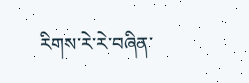རིགས་རེ་རེ་བཞིན་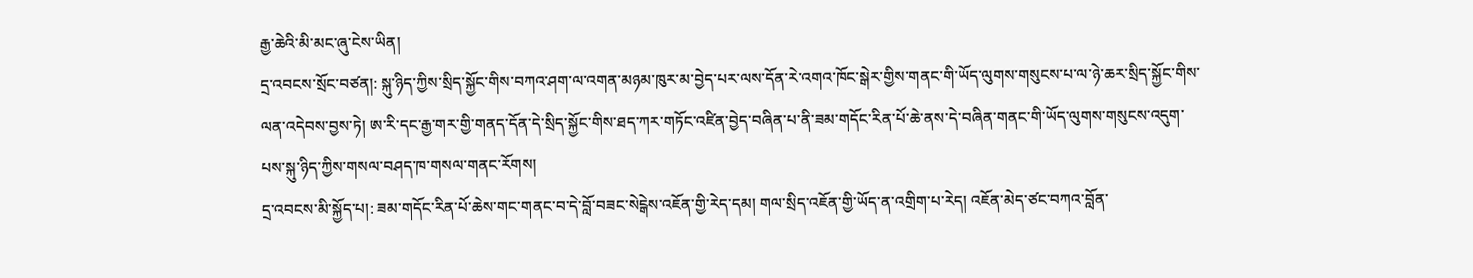རྒྱ་ཆེའི་མི་མང་ཞུ་ངེས་ཡིན།
དྲ་འབངས་སྲོང་བཙན།: སྐུ་ཉིད་ཀྱིས་སྲིད་སྐྱོང་གིས་བཀའ་ཤག་ལ་འགན་མཉམ་ཁུར་མ་བྱེད་པར་ལས་དོན་རེ་འགའ་ཁོང་སྒེར་གྱིས་གནང་གི་ཡོད་ལུགས་གསུངས་པ་ལ་ཉེ་ཆར་སྲིད་སྐྱོང་གིས་ལན་འདེབས་བྱས་ཏེ། ཨ་རི་དང་རྒྱ་གར་གྱི་གནད་དོན་དེ་སྲིད་སྐྱོང་གིས་ཐད་ཀར་གཏོང་འཛིན་བྱེད་བཞིན་པ་ནི་ཟམ་གདོང་རིན་པོ་ཆེ་ནས་དེ་བཞིན་གནང་གི་ཡོད་ལུགས་གསུངས་འདུག་པས་སྐུ་ཉིད་ཀྱིས་གསལ་བཤད་ཁ་གསལ་གནང་རོགས།
དྲ་འབངས་མི་སྐྱོད་པ།: ཟམ་གདོང་རིན་པོ་ཆེས་གང་གནང་བ་དེ་བློ་བཟང་སེངྒེས་འཇོན་གྱི་རེད་དམ། གལ་སྲིད་འཇོན་གྱི་ཡོད་ན་འགྲིག་པ་རེད། འཇོན་མེད་ཙང་བཀའ་བློན་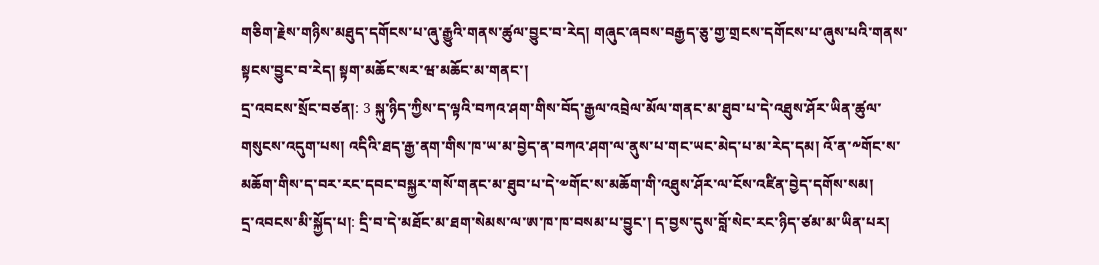གཅིག་རྗེས་གཉིས་མཐུད་དགོངས་པ་ཞུ་རྒྱུའི་གནས་ཚུལ་བྱུང་བ་རེད། གཞུང་ཞབས་བརྒྱད་ཅུ་གྱ་གྲངས་དགོངས་པ་ཞུས་པའི་གནས་སྟངས་བྱུང་བ་རེད། སྟག་མཆོང་སར་ཝ་མཆོང་མ་གནང་།
དྲ་འབངས་སྲོང་བཙན།: 3 སྐུ་ཉིད་ཀྱིས་ད་ལྟའི་བཀའ་ཤག་གིས་བོད་རྒྱལ་འབྲེལ་མོལ་གནང་མ་ཐུབ་པ་དེ་འཐུས་ཤོར་ཡིན་ཚུལ་གསུངས་འདུག་པས། འདིའི་ཐད་རྒྱ་ནག་གིས་ཁ་ཡ་མ་བྱེད་ན་བཀའ་ཤག་ལ་ནུས་པ་གང་ཡང་མེད་པ་མ་རེད་དམ། འོ་ན་༸གོང་ས་མཆོག་གིས་ད་བར་རང་དབང་བསྐྱར་གསོ་གནང་མ་ཐུབ་པ་དེ་༧གོང་ས་མཆོག་གི་འཐུས་ཤོར་ལ་ངོས་འཛིན་བྱེད་དགོས་སམ།
དྲ་འབངས་མི་སྐྱོད་པ།: དྲི་བ་དེ་མཐོང་མ་ཐག་སེམས་ལ་ཨ་ཁ་ཁ་བསམ་པ་བྱུང་། ད་བྱས་དུས་བློ་སེང་རང་ཉིད་ཙམ་མ་ཡིན་པར།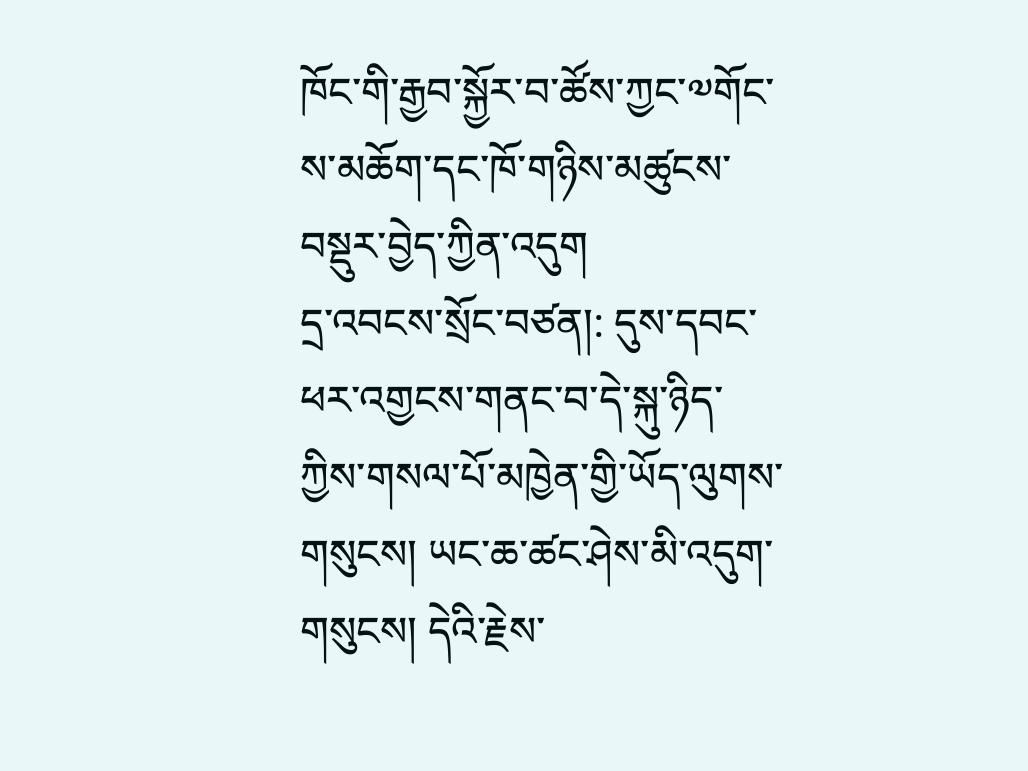ཁོང་གི་རྒྱབ་སྐྱོར་བ་ཚོས་ཀྱང་༧གོང་ས་མཆོག་དང་ཁོ་གཉིས་མཚུངས་བསྡུར་བྱེད་ཀྱིན་འདུག
དྲ་འབངས་སྲོང་བཙན།: དུས་དབང་ཕར་འགྱངས་གནང་བ་དེ་སྐུ་ཉིད་ཀྱིས་གསལ་པོ་མཁྱེན་གྱི་ཡོད་ལུགས་གསུངས། ཡང་ཆ་ཚང་ཤེས་མི་འདུག་གསུངས། དེའི་རྗེས་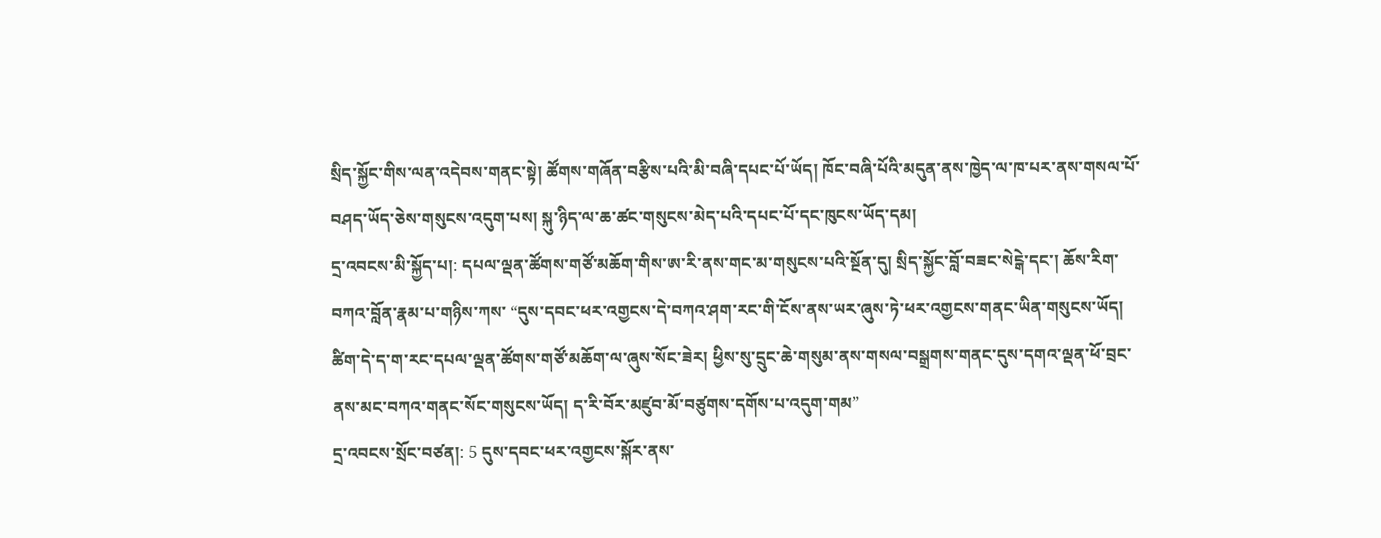སྲིད་སྐྱོང་གིས་ལན་འདེབས་གནང་སྟེ། ཚོགས་གཞོན་བརྩིས་པའི་མི་བཞི་དཔང་པོ་ཡོད། ཁོང་བཞི་པོའི་མདུན་ནས་ཁྱེད་ལ་ཁ་པར་ནས་གསལ་པོ་བཤད་ཡོད་ཅེས་གསུངས་འདུག་པས། སྐུ་ཉིད་ལ་ཆ་ཚང་གསུངས་མེད་པའི་དཔང་པོ་དང་ཁུངས་ཡོད་དམ།
དྲ་འབངས་མི་སྐྱོད་པ།: དཔལ་ལྡན་ཚོགས་གཙོ་མཆོག་གིས་ཨ་རི་ནས་གང་མ་གསུངས་པའི་སྔོན་དུ། སྲིད་སྐྱོང་བློ་བཟང་སེངྒེ་དང་། ཆོས་རིག་བཀའ་བློན་རྣམ་པ་གཉིས་ཀས་ “དུས་དབང་ཕར་འགྱངས་དེ་བཀའ་ཤག་རང་གི་ངོས་ནས་ཡར་ཞུས་ཏེ་ཕར་འགྱངས་གནང་ཡིན་གསུངས་ཡོད། ཚིག་དེ་ད་ག་རང་དཔལ་ལྡན་ཚོགས་གཙོ་མཆོག་ལ་ཞུས་སོང་ཟེར། ཕྱིས་སུ་དྲུང་ཆེ་གསུམ་ནས་གསལ་བསྒྲགས་གནང་དུས་དགའ་ལྡན་ཕོ་བྲང་ནས་མང་བཀའ་གནང་སོང་གསུངས་ཡོད། ད་རི་བོར་མཛུབ་མོ་བཙུགས་དགོས་པ་འདུག་གམ”
དྲ་འབངས་སྲོང་བཙན།: 5 དུས་དབང་ཕར་འགྱངས་སྐོར་ནས་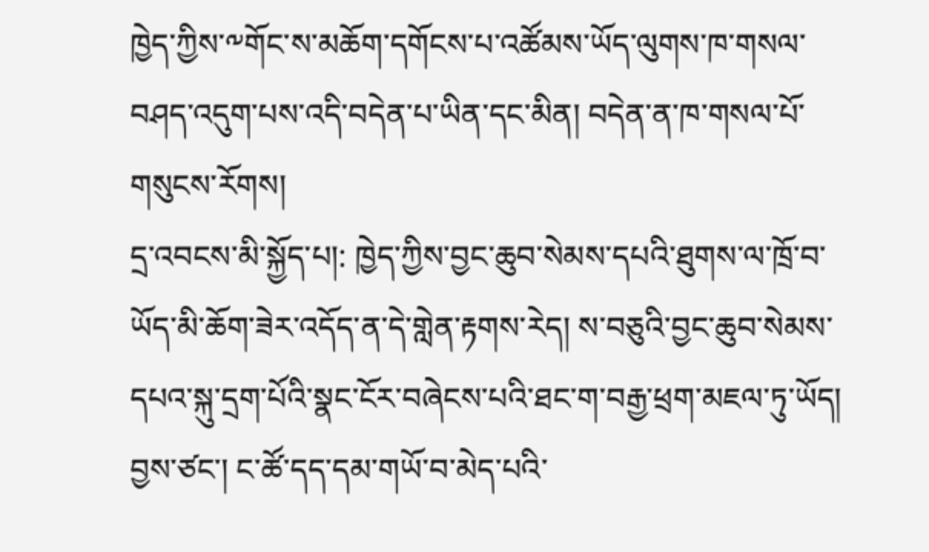ཁྱེད་ཀྱིས་༸གོང་ས་མཆོག་དགོངས་པ་འཚོམས་ཡོད་ལུགས་ཁ་གསལ་བཤད་འདུག་པས་འདི་བདེན་པ་ཡིན་དང་མིན། བདེན་ན་ཁ་གསལ་པོ་གསུངས་རོགས།
དྲ་འབངས་མི་སྐྱོད་པ།: ཁྱེད་ཀྱིས་བྱང་ཆུབ་སེམས་དཔའི་ཐུགས་ལ་ཁྲོ་བ་ཡོད་མི་ཆོག་ཟེར་འདོད་ན་དེ་གླེན་རྟགས་རེད། ས་བཅུའི་བྱང་ཆུབ་སེམས་དཔའ་སྐུ་དྲག་པོའི་སྣང་ངོར་བཞེངས་པའི་ཐང་ག་བརྒྱ་ཕྲག་མཇལ་ཏུ་ཡོད། བྱས་ཙང་། ང་ཚོ་དད་དམ་གཡོ་བ་མེད་པའི་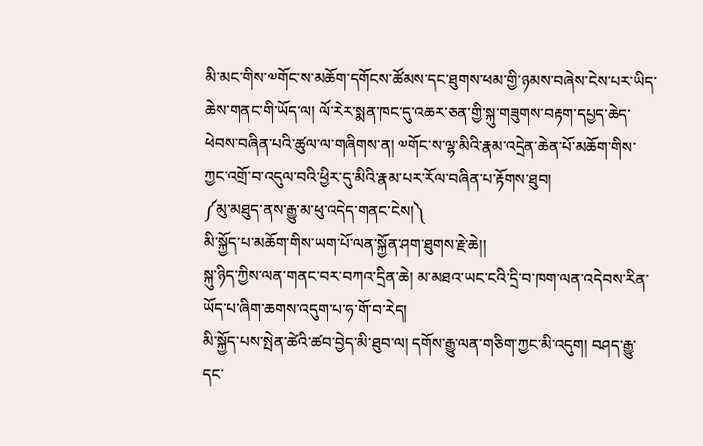མི་མང་གིས་༧གོང་ས་མཆོག་དགོངས་ཚོམས་དང་ཐུགས་ཕམ་གྱི་ཉམས་བཞེས་ངེས་པར་ཡིད་ཆེས་གནང་གི་ཡོད་ལ། ལོ་རེར་སྨན་ཁང་དུ་འཆར་ཅན་གྱི་སྐུ་གཟུགས་བརྟག་དཔྱད་ཆེད་ཕེབས་བཞིན་པའི་ཚུལ་ལ་གཞིགས་ན། ༧གོང་ས་ལྷ་མིའི་རྣམ་འདྲེན་ཆེན་པོ་མཆོག་གིས་ཀྱང་འགྲོ་བ་འདུལ་བའི་ཕྱིར་དུ་མིའི་རྣམ་པར་རོལ་བཞིན་པ་རྟོགས་ཐུབ།
༼མུ་མཐུད་ནས་རྒྱུ་མ་ཕུ་འདེད་གནང་ངེས།༽
མི་སྐྱོད་པ་མཆོག་གིས་ཡག་པོ་ལན་སྐྱོན་ཤག་ཐུགས་རྗེ་ཆེ།།
སྐུ་ཉིད་ཀྱིས་ལན་གནང་བར་བཀའ་དྲིན་ཆེ། མ་མཐའ་ཡང་ངའི་དྲི་བ་ཁག་ལན་འདེབས་རིན་ཡོད་པ་ཞིག་ཆགས་འདུག་པ་ཧ་གོ་བ་རེད།
མི་སྐྱོད་པས་སྤེན་ཚེའི་ཚབ་བྱེད་མི་ཐུབ་ལ། དགོས་རྒྱུ་ལན་གཅིག་ཀྱང་མི་འདུག། བཤད་རྒྱུ་དང་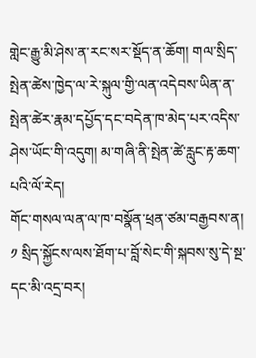གླེང་རྒྱུ་མི་ཤེས་ན་རང་སར་སྡོད་ན་ཆོག། གལ་སྲིད་སྤེན་ཚེས་ཁྱེད་ལ་རེ་སྐུལ་གྱི་ལན་འདེབས་ཡིན་ན་སྤེན་ཚེར་རྣམ་དཔྱོད་དང་བདེན་ཁ་མེད་པར་འདིས་ཤེས་ཡོང་གི་འདུག། མ་གཞི་ནི་སྤེན་ཚེ་རླུང་རྟ་ཆག་པའི་ལོ་རེད།
གོང་གསལ་ལན་ལ་ཁ་བསྣོན་ཕྲན་ཙམ་བརྒྱབས་ན།
༡ སྲིད་སྐྱོངས་ལས་ཐོག་པ་བློ་སེང་གི་སྐབས་སུ་དེ་སྔ་དང་མི་འདྲ་བར།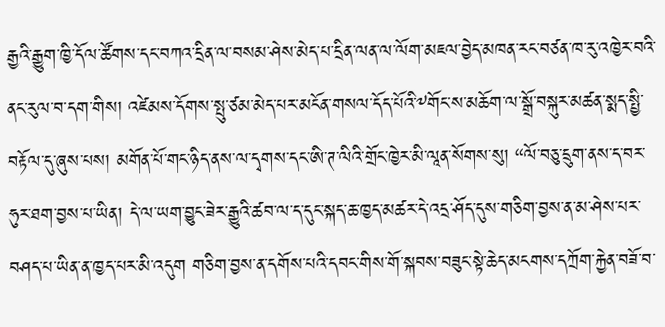རྒྱའི་རྒྱུག་ཁྱི་དོལ་ཚོགས་དང་བཀའ་དྲིན་ལ་བསམ་ཤེས་མེད་པ་དྲིན་ལན་ལ་ལོག་མཇལ་བྱེད་མཁན་རང་བཙན་ཁ་རུ་འཁྱེར་བའི་ནང་རུལ་བ་དག་གིས། འཛེམས་དོགས་སྤུ་ཙམ་མེད་པར་མངོན་གསལ་དོད་པོའི་༸གོང་ས་མཆོག་ལ་སྒྲོ་བསྐུར་མཚན་སྨད་སྤྱི་བརྟོལ་དུ་ཞུས་པས། མགོན་པོ་གང་ཉིད་ནས་ལ་དྭགས་དང་ཨི་ཊ་ལིའི་གྲོང་ཁྱེར་མི་ལཱན་སོགས་སུ། “ལོ་བཅུ་དྲུག་ནས་ད་བར་ཧུར་ཐག་བྱས་པ་ཡིན། དེ་ལ་ཡག་བྱུང་ཟེར་རྒྱུའི་ཚབ་ལ་ད་དུང་སྐད་ཆ་ཁྱད་མཚར་དེ་འདྲ་ཤོད་དུས་གཅིག་བྱས་ན་མ་ཤེས་པར་བཤད་པ་ཡིན་ན་ཁྱད་པར་མི་འདུག གཅིག་བྱས་ན་དགོས་པའི་དབང་གིས་གོ་སྐབས་བཟུང་སྟེ་ཆེད་མངགས་དཀྲོག་རྐྱེན་བཟོ་བ་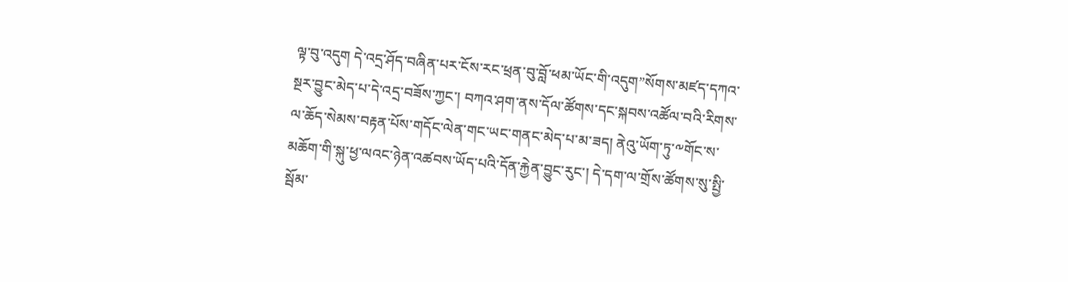ལྟ་བུ་འདུག དེ་འདྲ་ཤོད་བཞིན་པར་ངོས་རང་ཕྲན་བུ་བློ་ཕམ་ཡོང་གི་འདུག”སོགས་མཛད་དཀའ་སྔར་བྱུང་མེད་པ་དེ་འདྲ་བཟོས་ཀྱང་། བཀའ་ཤག་ནས་དོལ་ཚོགས་དང་སྐབས་འཚོལ་བའི་རིགས་ལ་ཆོད་སེམས་བརྟན་པོས་གདོང་ལེན་གང་ཡང་གནང་མེད་པ་མ་ཟད། ནེའུ་ཡོག་ཏུ་༸གོང་ས་མཆོག་གི་སྐུ་ཕྱ་ལའང་ཉེན་འཚབས་ཡོད་པའི་དོན་རྐྱེན་བྱུང་རུང་། དེ་དག་ལ་གྲོས་ཚོགས་སུ་སྤྱི་སྦོམ་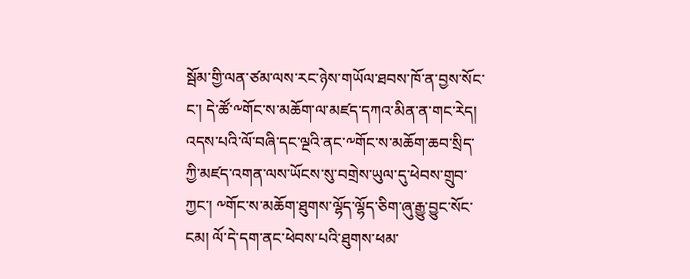སྦོམ་གྱི་ལན་ཙམ་ལས་རང་ཉེས་གཡོལ་ཐབས་ཁོ་ན་བྱས་སོང་ང་། དེ་ཚོ་༸གོང་ས་མཆོག་ལ་མཛད་དཀའ་མིན་ན་གང་རེད། འདས་པའི་ལོ་བཞི་དང་ལྔའི་ནང་༸གོང་ས་མཆོག་ཆབ་སྲིད་ཀྱི་མཛད་འགན་ལས་ཡོངས་སུ་བགྲེས་ཡུལ་དུ་ཕེབས་གྲུབ་ཀྱང་། ༸གོང་ས་མཆོག་ཐུགས་ལྷོད་ལྷོད་ཅིག་ཞུ་རྒྱུ་བྱུང་སོང་ངམ། ལོ་དེ་དག་ནང་ཕེབས་པའི་ཐུགས་ཕམ་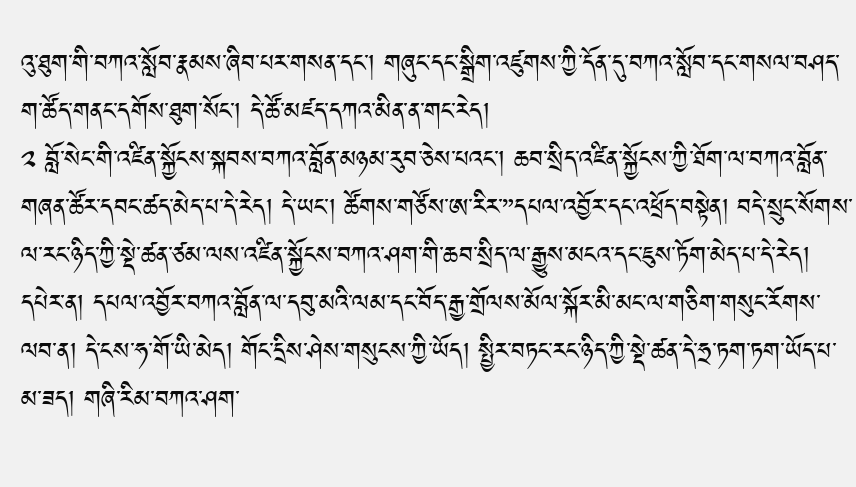འུ་ཐུག་གི་བཀའ་སློབ་རྣམས་ཞིབ་པར་གསན་དང་། གཞུང་དང་སྒྲིག་འཛུགས་ཀྱི་དོན་དུ་བཀའ་སློབ་དང་གསལ་བཤད་ག་ཚོད་གནང་དགོས་ཐུག་སོང་། དེ་ཚོ་མཛད་དཀའ་མིན་ན་གང་རེད།
༢ བློ་སེང་གི་འཛིན་སྐྱོངས་སྐབས་བཀའ་བློན་མཉམ་རུབ་ཅེས་པའང་། ཆབ་སྲིད་འཛིན་སྐྱོངས་ཀྱི་ཐོག་ལ་བཀའ་བློན་གཞན་ཚོར་དབང་ཚད་མེད་པ་དེ་རེད། དེ་ཡང་། ཚོགས་གཙོས་ཨ་རིར་”དཔལ་འབྱོར་དང་འཕྲོད་བསྟེན། བདེ་སྲུང་སོགས་ལ་རང་ཉིད་ཀྱི་སྡེ་ཚན་ཙམ་ལས་འཛིན་སྐྱོངས་བཀའ་ཤག་གི་ཆབ་སྲིད་ལ་རྒྱུས་མངའ་དང་ཇུས་ཏོག་མེད་པ་དེ་རེད། དཔེར་ན། དཔལ་འབྱོར་བཀའ་བློན་ལ་དབུ་མའི་ལམ་དང་བོད་རྒྱ་གྲོལས་མོལ་སྐོར་མི་མང་ལ་གཅིག་གསུང་རོགས་ལབ་ན། དེ་ངས་ཧ་གོ་ཡི་མེད། གོང་དྲིས་ཤེས་གསུངས་ཀྱི་ཡོད། སྤྱིར་བཏང་རང་ཉིད་ཀྱི་སྡེ་ཚན་དེ་ཧྲ་ཏག་ཏག་ཡོད་པ་མ་ཟད། གཞི་རིམ་བཀའ་ཤག་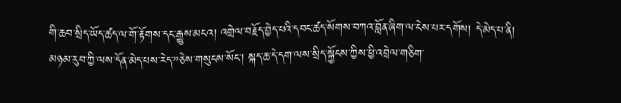གི་ཆབ་སྲིད་ཡོད་ཚད་ལ་གོ་རྟོགས་དང་རྒྱུས་མངའ། འགྲེལ་བརྗོད་བྱེད་པའི་དབང་ཚད་སོགས་བཀའ་བློན་ཞིག་ལ་ངེས་པར་དགོས། དེ་མེད་པ་ནི། མཉམ་རུབ་ཀྱི་ལས་དོན་མེད་པས་རེད་”ཅེས་གསུངས་སོང་། སྐད་ཆ་དེ་དག་ལས་སྲིད་སྐྱོངས་ཀྱིས་ཕྱི་འབྲེལ་གཅིག་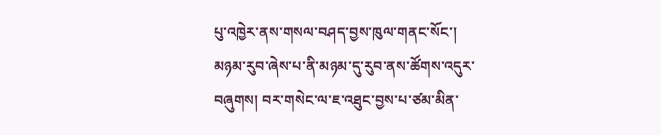པུ་འཁྱེར་ནས་གསལ་བཤད་བྱས་ཁུལ་གནང་སོང་། མཉམ་རུབ་ཞེས་པ་ནི་མཉམ་དུ་རུབ་ནས་ཚོགས་འདུར་བཞུགས། བར་གསེང་ལ་ཇ་འཐུང་བྱས་པ་ཙམ་མིན་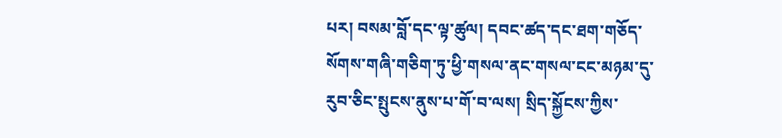པར། བསམ་བློ་དང་ལྟ་ཚུལ། དབང་ཚད་དང་ཐག་གཅོད་སོགས་གཞི་གཅིག་ཏུ་ཕྱི་གསལ་ནང་གསལ་ངང་མཉམ་དུ་རུབ་ཅིང་སྤུངས་ནུས་པ་གོ་བ་ལས། སྲིད་སྐྱོངས་ཀྱིས་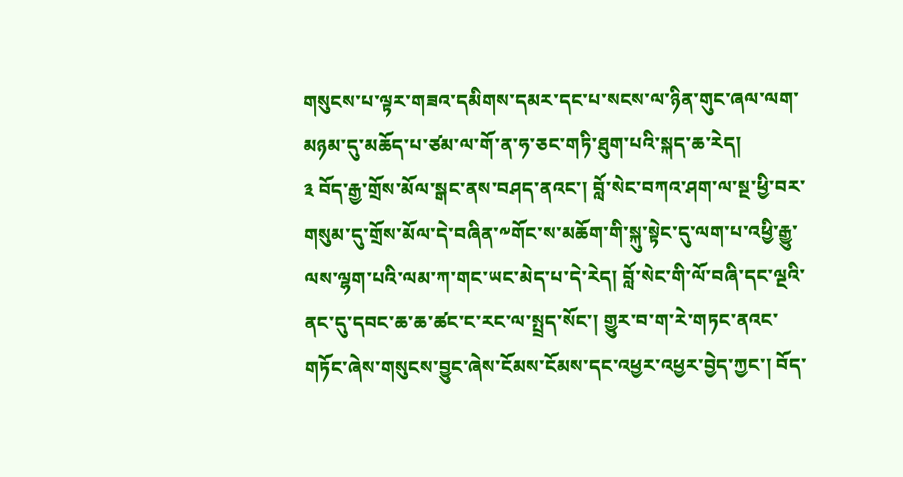གསུངས་པ་ལྟར་གཟའ་དམིགས་དམར་དང་པ་སངས་ལ་ཉིན་གུང་ཞལ་ལག་མཉམ་དུ་མཆོད་པ་ཙམ་ལ་གོ་ན་ཧ་ཅང་གཏི་ཐུག་པའི་སྐད་ཆ་རེད།
༣ བོད་རྒྱ་གྲོས་མོལ་སྒང་ནས་བཤད་ནའང་། བློ་སེང་བཀའ་ཤག་ལ་སྔ་ཕྱི་བར་གསུམ་དུ་གྲོས་མོལ་དེ་བཞིན་༸གོང་ས་མཆོག་གི་སྐུ་སྟེང་དུ་ལག་པ་འཕྱི་རྒྱུ་ལས་ལྷག་པའི་ལམ་ཀ་གང་ཡང་མེད་པ་དེ་རེད། བློ་སེང་གི་ལོ་བཞི་དང་ལྔའི་ནང་དུ་དབང་ཆ་ཆ་ཚང་ང་རང་ལ་སྤྲད་སོང་། གྱུར་བ་ག་རེ་གཏང་ནའང་གཏོང་ཞེས་གསུངས་བྱུང་ཞེས་ངོམས་ངོམས་དང་འཕྱར་འཕྱར་བྱེད་ཀྱང་། བོད་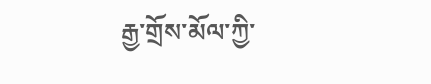རྒྱ་གྲོས་མོལ་ཀྱི་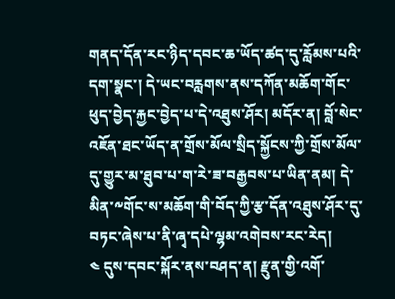གནད་དོན་རང་ཉིད་དབང་ཆ་ཡོད་ཚད་དུ་རློམས་པའི་དག་སྣང་། དེ་ཡང་བརླགས་ནས་དཀོན་མཆོག་གོང་ཕུད་བྱེད་རྐྱང་བྱེད་པ་དེ་འཐུས་ཤོར། མདོར་ན། བློ་སེང་འཇོན་ཐང་ཡོད་ན་གྲོས་མོལ་སྲིད་སྐྱོངས་ཀྱི་གྲོས་མོལ་དུ་གྱུར་མ་ཐུབ་པ་ག་རེ་ཟ་བརྒྱབས་པ་ཡིན་ནམ། དེ་མིན་༸གོང་ས་མཆོག་གི་བོད་ཀྱི་རྩ་དོན་འཐུས་ཤོར་དུ་བཏང་ཞེས་པ་ནི་ཞྭ་དཔེ་ལྷམ་འགེབས་རང་རེད།
༤ དུས་དབང་སྐོར་ནས་བཤད་ན། རྫུན་གྱི་འགོ་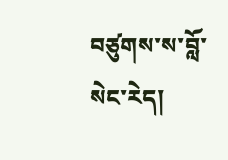བཙུགས་ས་བློ་སེང་རེད།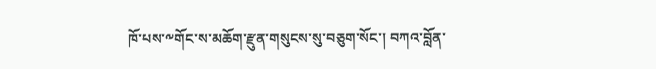ཁོ་པས་༸གོང་ས་མཆོག་རྫུན་གསུངས་སུ་བཅུག་སོང་། བཀའ་བློན་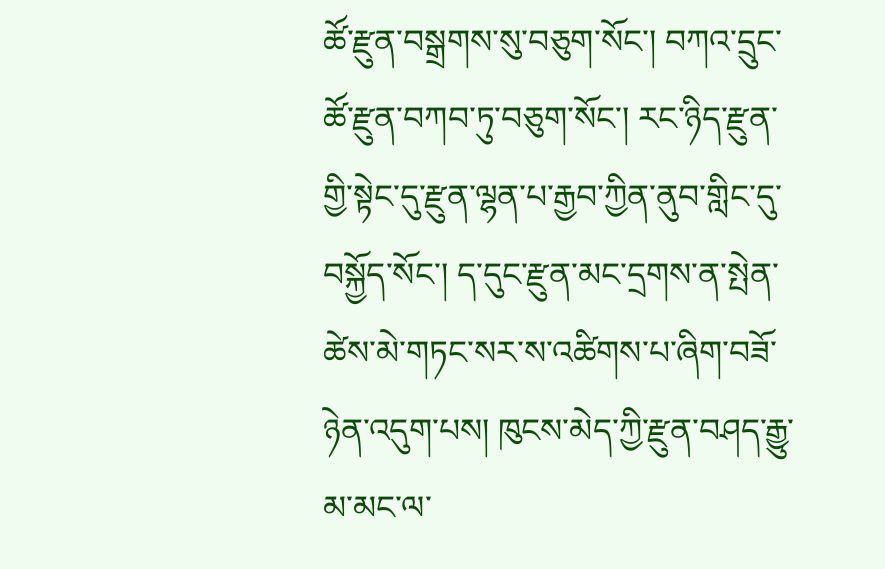ཚོ་རྫུན་བསྒྲགས་སུ་བཅུག་སོང་། བཀའ་དྲུང་ཚོ་རྫུན་བཀབ་ཏུ་བཅུག་སོང་། རང་ཉིད་རྫུན་གྱི་སྟེང་དུ་རྫུན་ལྷན་པ་རྒྱབ་ཀྱིན་ནུབ་གླིང་དུ་བསྐྱོད་སོང་། ད་དུང་རྫུན་མང་དྲགས་ན་སྤེན་ཚེས་མེ་གཏང་སར་ས་འཚིགས་པ་ཞིག་བཟོ་ཉེན་འདུག་པས། ཁུངས་མེད་ཀྱི་རྫུན་བཤད་རྒྱུ་མ་མང་ལ་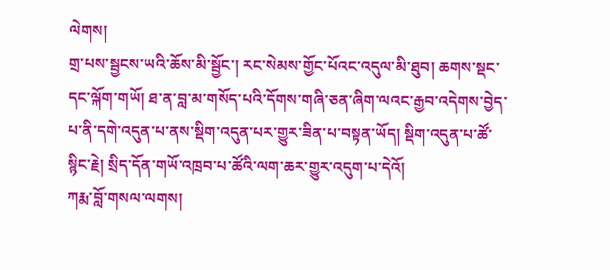ལེགས།
གྲ་པས་སྦྱངས་ཡའི་ཆོས་མི་སྦྱོང་། རང་སེམས་གྱོང་པོའང་འདུལ་མི་ཐུབ། ཆགས་སྡང་དང་ལྐོག་གཡོ། ཐ་ན་བླ་མ་གསོད་པའི་དོགས་གཞི་ཅན་ཞིག་ལའང་རྒྱབ་འདེགས་བྱེད་པ་ནི་དགེ་འདུན་པ་ནས་སྡིག་འདུན་པར་གྱུར་ཟིན་པ་བསྟན་ཡོད། སྡིག་འདུན་པ་ཚོ་སྙིང་རྗེ། སྲིད་དོན་གཡོ་འཁྲབ་པ་ཚོའི་ལག་ཆར་གྱུར་འདུག་པ་དེའོ།
ཀརྨ་བློ་གསལ་ལགས།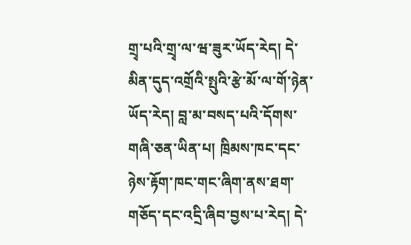གྲྭ་པའི་གྲྭ་ལ་ཝ་ཟུར་ཡོད་རེད། དེ་མིན་དུད་འགྲོའི་སྤུའི་རྩེ་མོ་ལ་གོ་ཉེན་ཡོད་རེད། བླ་མ་བསད་པའི་དོགས་གཞི་ཅན་ཡིན་པ། ཁྲིམས་ཁང་དང་ཉེས་རྟོག་ཁང་གང་ཞིག་ནས་ཐག་གཅོད་དང་འདྲི་ཞིབ་བྱས་པ་རེད། དེ་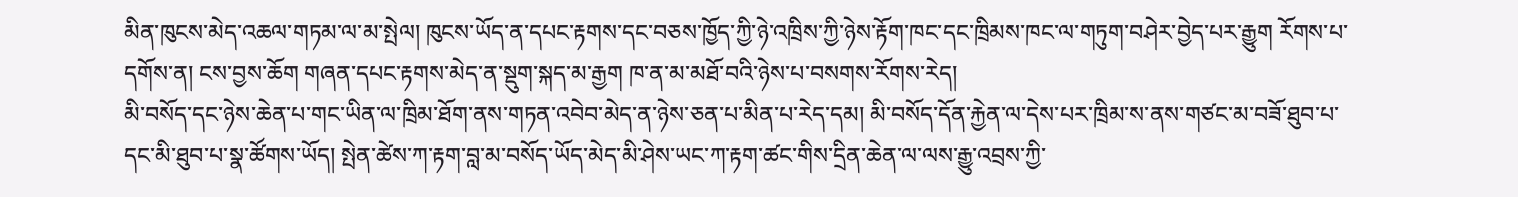མིན་ཁུངས་མེད་འཆལ་གཏམ་ལ་མ་སྤེལ། ཁུངས་ཡོད་ན་དཔང་རྟགས་དང་བཅས་ཁྱོད་ཀྱི་ཉེ་འཁྲིས་ཀྱི་ཉེས་རྟོག་ཁང་དང་ཁྲིམས་ཁང་ལ་གཏུག་བཤེར་བྱེད་པར་རྒྱུག རོགས་པ་དགོས་ན། ངས་བྱས་ཆོག གཞན་དཔང་རྟགས་མེད་ན་སྡུག་སྐད་མ་རྒྱག ཁ་ན་མ་མཐོ་བའི་ཉེས་པ་བསགས་རོགས་རེད།
མི་བསོད་དང་ཉེས་ཆེན་པ་གང་ཡིན་ལ་ཁྲིམ་ཐོག་ནས་གཏན་འབེབ་མེད་ན་ཉེས་ཅན་པ་མིན་པ་རེད་དམ། མི་བསོད་དོན་རྐྱེན་ལ་དེས་པར་ཁྲིམ་ས་ནས་གཙང་མ་བཟོ་ཐུབ་པ་དང་མི་ཐུབ་པ་སྣ་ཚོགས་ཡོད། སྤེན་ཚེས་ཀ་རྟག་བླ་མ་བསོད་ཡོད་མེད་མི་ཤེས་ཡང་ཀ་རྟག་ཚང་གིས་དྲིན་ཆེན་ལ་ལས་རྒྱུ་འབྲས་ཀྱི་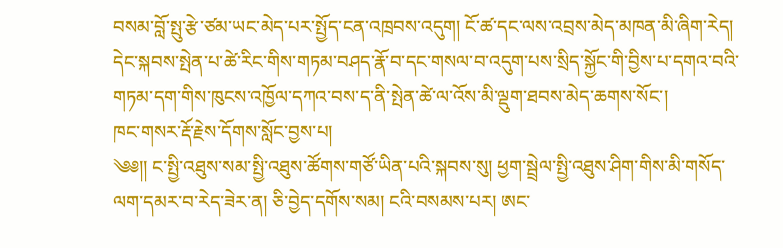བསམ་བློ་སྤུ་རྩེ་ཙམ་ཡང་མེད་པར་སྤྱོད་ངན་འཁྲབས་འདུག། ངོ་ཚ་དང་ལས་འབྲས་མེད་མཁན་མི་ཞིག་རེད།
དེང་སྐབས་སྤེན་པ་ཚེ་རིང་གིས་གཏམ་བཤད་རྣོ་བ་དང་གསལ་བ་འདུག་པས་སྲིད་སྐྱོང་གི་བྱིས་པ་དགའ་བའི་གཏམ་དག་གིས་ཁུངས་འཁྱོལ་དཀའ་བས་ད་ནི་སྤེན་ཚེ་ལ་འོས་མི་ལྡུག་ཐབས་མེད་ཆགས་སོང་།
ཁང་གསར་རྡོ་རྗེས་དོགས་སློང་བྱས་པ།
༄༅།། ང་སྤྱི་འཐུས་སམ་སྤྱི་འཐུས་ཚོགས་གཙོ་ཡིན་པའི་སྐབས་སུ། ཕྱག་སྦྲེལ་སྤྱི་འཐུས་ཤིག་གིས་མི་གསོད་ལག་དམར་བ་རེད་ཟེར་ན། ཅི་བྱེད་དགོས་སམ། ངའི་བསམས་པར། ཨང་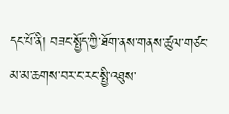དང་པོ་ནི། བཟང་སྤྱོད་ཀྱི་ཐོག་ནས་གནས་ཚུལ་གཙང་མ་མ་ཆགས་བར་ང་རང་སྤྱི་འཐུས་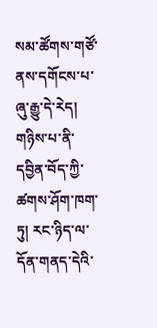སམ་ཚོགས་གཙོ་ནས་དགོངས་པ་ཞུ་རྒྱུ་དེ་རེད། གཉིས་པ་ནི་དབྱིན་བོད་ཀྱི་ཚགས་ཤོག་ཁག་ཏུ། རང་ཉིད་ལ་དོན་གནད་དེའི་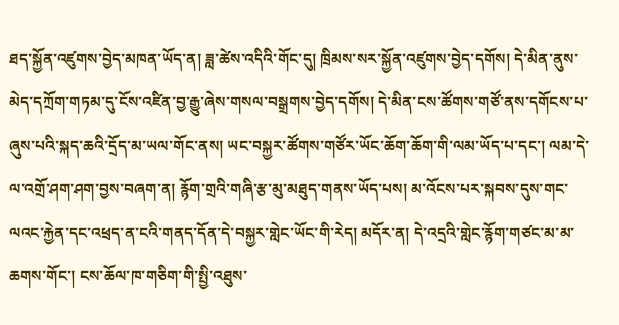ཐད་སྐྱོན་འཛུགས་བྱེད་མཁན་ཡོད་ན། ཟླ་ཚེས་འདིའི་གོང་དུ། ཁྲིམས་སར་སྐྱོན་འཛུགས་བྱེད་དགོས། དེ་མིན་ནུས་མེད་དཀྲོག་གཏམ་དུ་ངོས་འཛིན་བྱ་རྒྱུ་ཞེས་གསལ་བསྒྲགས་བྱེད་དགོས། དེ་མིན་ངས་ཚོགས་གཙོ་ནས་དགོངས་པ་ཞུས་པའི་སྐད་ཆའི་དྲོད་མ་ཡལ་གོང་ནས། ཡང་བསྐྱར་ཚོགས་གཙོར་ཡོང་ཆོག་ཆོག་གི་ལམ་ཡོད་པ་དང་། ལམ་དེ་ལ་འགྲོ་ཤག་ཤག་བྱས་བཞག་ན། རྙོག་གྲའི་གཞི་རྩ་མུ་མཐུད་གནས་ཡོད་པས། མ་འོངས་པར་སྐབས་དུས་གང་ལའང་རྐྱེན་དང་འཕྲད་ན་ངའི་གནད་དོན་དེ་བསྐྱར་གླེང་ཡོང་གི་རེད། མདོར་ན། དེ་འདྲའི་གླེང་རྙོག་གཙང་མ་མ་ཆགས་གོང་། ངས་ཆོལ་ཁ་གཅིག་གི་སྤྱི་འཐུས་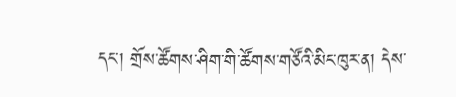དང་། གྲོས་ཚོགས་ཤིག་གི་ཚོགས་གཙོའི་མིང་ཁུར་ན། དེས་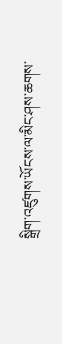སྒྲིག་འཛུགས་ཡོངས་ལ་མིང་ཤས་ཆགས་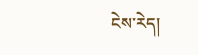ངེས་རེད།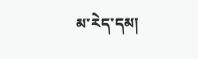མ་རེད་དམ།